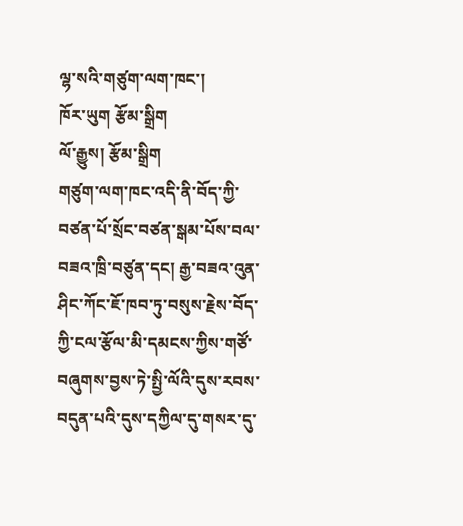ལྷ་སའི་གཙུག་ལག་ཁང་།
ཁོར་ཡུག རྩོམ་སྒྲིག
ལོ་རྒྱུས། རྩོམ་སྒྲིག
གཙུག་ལག་ཁང་འདི་ནི་བོད་ཀྱི་བཙན་པོ་སྲོང་བཙན་སྒམ་པོས་བལ་བཟའ་ཁྲི་བཙུན་དང། རྒྱ་བཟའ་འུན་ཤིང་ཀོང་ཇོ་ཁབ་ཏུ་བསུས་རྗེས་བོད་ཀྱི་ངལ་རྩོལ་མི་དམངས་ཀྱིས་གཙོ་བཞུགས་བྱས་ཏེ་སྤྱི་ལོའི་དུས་རབས་བདུན་པའི་དུས་དཀྱིལ་དུ་གསར་དུ་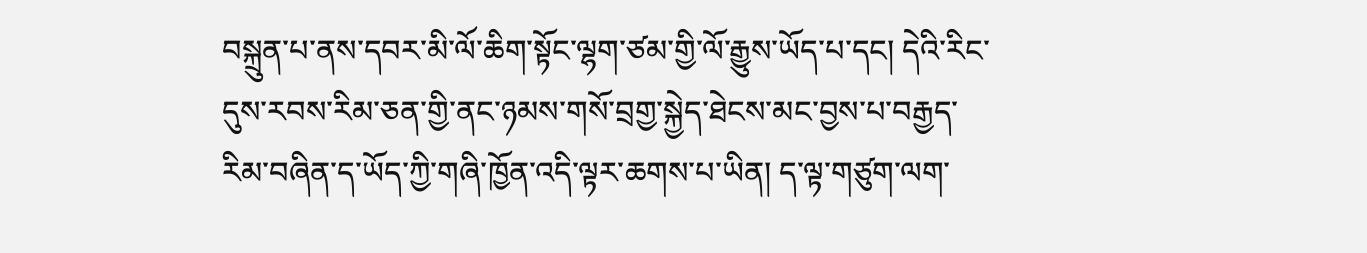བསྐྲུན་པ་ནས་དབར་མི་ལོ་ཆིག་སྟོང་ལྷག་ཙམ་གྱི་ལོ་རྒྱུས་ཡོད་པ་དང། དེའི་རིང་དུས་རབས་རིམ་ཅན་གྱི་ནང་ཉམས་གསོ་བྲགྱ་སྐྱེད་ཐེངས་མང་བྱས་པ་བརྒྱད་རིམ་བཞིན་ད་ཡོད་ཀྱི་གཞི་ཁྱོན་འདི་ལྟར་ཆགས་པ་ཡིན། ད་ལྟ་གཙུག་ལག་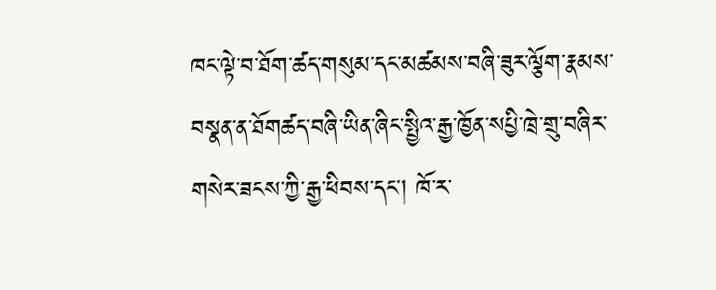ཁང་ལྟེ་བ་ཐོག་ཚད་གསུམ་དང་མཚམས་བཞི་ཟུར་ལྕོག་རྣམས་བསྣན་ན་ཐོགཚད་བཞི་ཡིན་ཞིང་སྤྱིའ་རྒྱ་ཁྱོན་སཔྱི་ཁྲེ་གྲུ་བཞིར་གསེར་ཟངས་ཀྱི་རྒྱ་ཕིབས་དང། ཁོ་ར་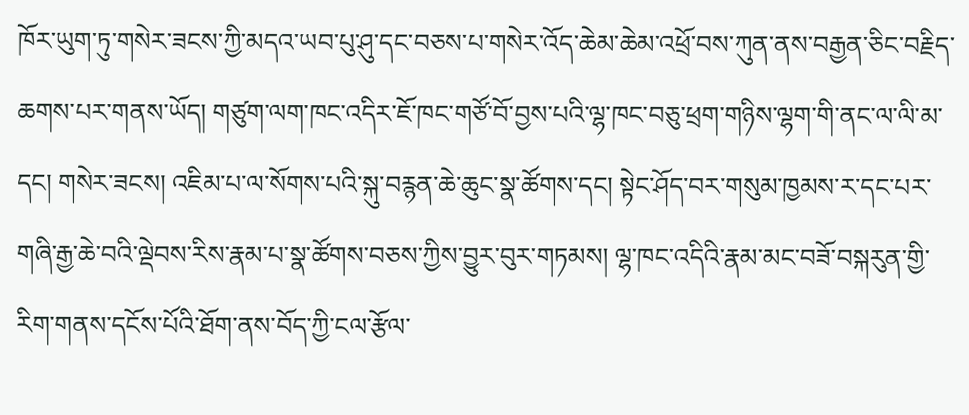ཁོར་ཡུག་ཏུ་གསེར་ཟངས་ཀྱི་མདའ་ཡབ་པུ་ཤུ་དང་བཅས་པ་གསེར་འོད་ཆེམ་ཆེམ་འཕྲོ་བས་ཀུན་ནས་བརྒྱན་ཅིང་བརྗིད་ཆགས་པར་གནས་ཡོད། གཙུག་ལག་ཁང་འདིར་ཇོ་ཁང་གཙོ་བོ་བྱས་པའི་ལྷ་ཁང་བཅུ་ཕྲག་གཉིས་ལྷག་གི་ནང་ལ་ལི་མ་དང། གསེར་ཟངས། འཇིམ་པ་ལ་སོགས་པའི་སྐུ་བརྙན་ཆེ་ཆུང་སྣ་ཚོགས་དང། སྟེང་ཤོད་བར་གསུམ་ཁྱམས་ར་དང་པར་གཞི་རྒྱ་ཆེ་བའི་ལྡེབས་རིས་རྣམ་པ་སྣ་ཚོགས་བཅས་ཀྱིས་བྱུར་བུར་གཏམས། ལྷ་ཁང་འདིའི་རྣམ་མང་བཟོ་བསྐརུན་གྱི་རིག་གནས་དངོས་པོའི་ཐོག་ནས་བོད་ཀྱི་ངལ་རྩོལ་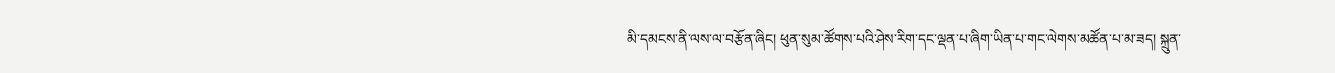མི་དམངས་ནི་ལས་ལ་བརྩོན་ཞིང། ཕུན་སུམ་ཚོགས་པའི་ཤེས་རིག་དང་ལྡན་པ་ཞིག་ཡིན་པ་གང་ལེགས་མཚོན་པ་མ་ཟད། སྐྲུན་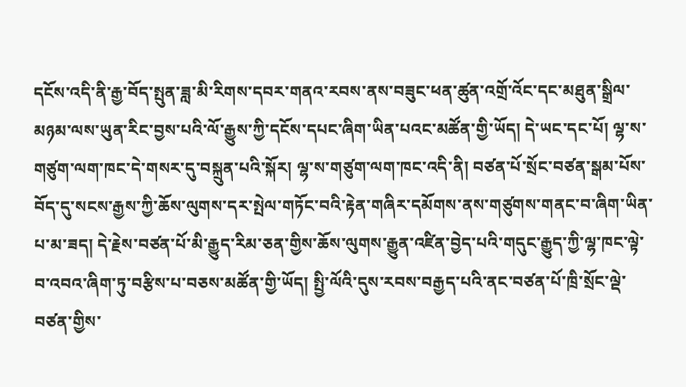དངོས་འདི་ནི་རྒྱ་བོད་སྤུན་ཟླ་མི་རིགས་དབར་གནའ་རབས་ནས་བཟུང་ཕན་ཚུན་འགྲོ་འོང་དང་མཐུན་སྒྲིལ་མཉམ་ལས་ཡུན་རིང་བྱས་པའི་ལོ་རྒྱུས་ཀྱི་དངོས་དཔང་ཞིག་ཡིན་པའང་མཚོན་གྱི་ཡོད། དེ་ཡང་དང་པོ། ལྷ་ས་གཙུག་ལག་ཁང་དེ་གསར་དུ་བསྐྲུན་པའི་སྐོར། ལྷ་ས་གཙུག་ལག་ཁང་འདི་ནི། བཙན་པོ་སྲོང་བཙན་སྒམ་པོས་བོད་དུ་སངས་རྒྱས་ཀྱི་ཆོས་ལུགས་དར་སྤེལ་གཏོང་བའི་རྟེན་གཞིར་དམོགས་ནས་གཙུགས་གནང་བ་ཞིག་ཡིན་པ་མ་ཟད། དེ་རྗེས་བཙན་པོ་མི་རྒྱུད་རིམ་ཅན་གྱིས་ཆོས་ལུགས་རྒྱུན་འཛིན་བྱེད་པའི་གདུང་རྒྱུད་ཀྱི་ལྷ་ཁང་ལྟེ་བ་འབའ་ཞིག་ཏུ་བརྩིས་པ་བཅས་མཚོན་གྱི་ཡོད། སྤྱི་ལོའི་དུས་རབས་བརྒྱད་པའི་ནང་བཙན་པོ་ཁྲི་སྲོང་ལྡེ་བཙན་གྱིས་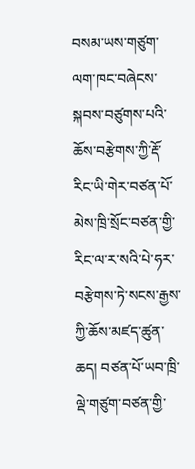བསམ་ཡས་གཙུག་ལག་ཁང་བཞེངས་སྐབས་བཙུགས་པའི་ཆོས་བརྩེགས་ཀྱི་རྡོ་རིང་ཡི་གེར་བཙན་པོ་མེས་ཁྲི་སྲོང་བཙན་གྱི་རིང་ལ་ར་སའི་པེ་ཧར་བརྩེགས་ཏེ་སངས་རྒྱས་ཀྱི་ཆོས་མཛད་ཚུན་ཆད། བཙན་པོ་ཡབ་ཁྲི་ལྡེ་གཙུག་བཙན་གྱི་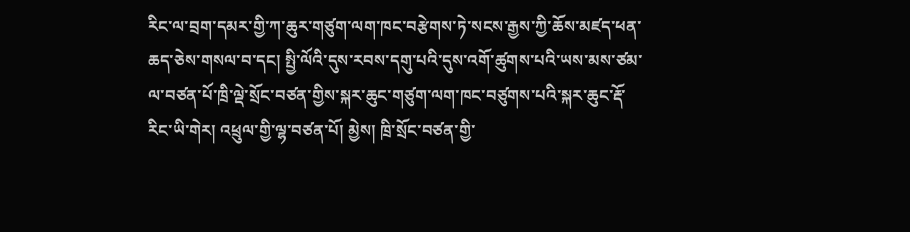རིང་ལ་བྲག་དམར་གྱི་ཀ་ཆུར་གཙུག་ལག་ཁང་བརྩེགས་ཏེ་སངས་རྒྱས་ཀྱི་ཆོས་མཛད་ཕན་ཆད་ཅེས་གསལ་བ་དང། སྤྱི་ལོའི་དུས་རབས་དགུ་པའི་དུས་འགོ་ཚུགས་པའི་ཡས་མས་ཙམ་ལ་བཙན་པོ་ཁྲི་ལྡེ་སྲོང་བཙན་གྱིས་སྐར་ཆུང་གཙུག་ལག་ཁང་བཙུགས་པའི་སྐར་ཆུང་རྡོ་རིང་ཡི་གེར། འཕྲུལ་གྱི་ལྷ་བཙན་པོ། མྱེས། ཁྲི་སྲོང་བཙན་གྱི་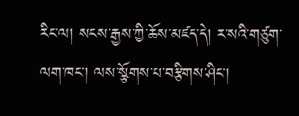རིང་ལ། སངས་རྒྱས་ཀྱི་ཆོས་མཛད་དེ། ར་སའི་གཙུག་ལག་ཁང། ལས་སྩོགས་པ་བརྩིགས་ཤིང།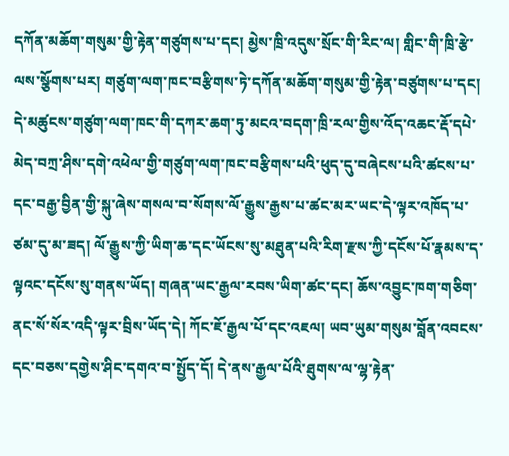དཀོན་མཆོག་གསུམ་གྱི་རྟེན་གཙུགས་པ་དང། མྱེས་ཁྲི་འདུས་སྲོང་གི་རིང་ལ། གླིང་གི་ཁྲི་རྩེ་ལས་སྩོགས་པར། གཙུག་ལག་ཁང་བརྩིགས་ཏེ་དཀོན་མཆོག་གསུམ་གྱི་རྟེན་བཙུགས་པ་དང། དེ་མཚུངས་གཙུག་ལག་ཁང་གི་དཀར་ཆག་ཏུ་མངའ་བདག་ཁྲི་རལ་གྱིས་འོད་འཆང་རྡོ་དཔེ་མེད་བཀྲ་ཤིས་དགེ་འཕེལ་གྱི་གཙུག་ལག་ཁང་བརྩིགས་པའི་ཕུད་དུ་བཞེངས་པའི་ཚངས་པ་དང་བརྒྱ་བྱིན་གྱི་སྐུ་ཞེས་གསལ་བ་སོགས་ལོ་རྒྱུས་རྒྱས་པ་ཚང་མར་ཡང་དེ་ལྟར་འཁོད་པ་ཙམ་དུ་མ་ཟད། ལོ་རྒྱུས་ཀྱི་ཡིག་ཆ་དང་ཡོངས་སུ་མཐུན་པའི་རིག་རྫས་ཀྱི་དངོས་པོ་རྣམས་ད་ལྟའང་དངོས་སུ་གནས་ཡོད། གཞན་ཡང་རྒྱལ་རབས་ཡིག་ཚང་དང། ཆོས་འབྱུང་ཁག་གཅིག་ནང་སོ་སོར་འདི་ལྟར་བྲིས་ཡོད་དེ། ཀོང་ཇོ་རྒྱལ་པོ་དང་འཇལ། ཡབ་ཡུམ་གསུམ་བློན་འབངས་དང་བཅས་དགྱེས་ཤིང་དགའ་བ་སྤྱོད་དོ། དེ་ནས་རྒྱལ་པོའི་ཐུགས་ལ་ལྷ་རྟེན་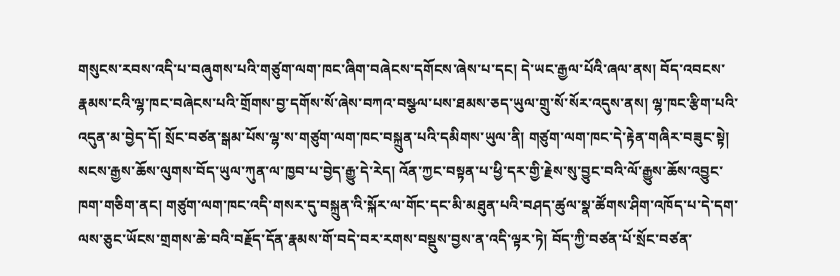གསུངས་རབས་འདི་པ་བཞུགས་པའི་གཙུག་ལག་ཁང་ཞིག་བཞེངས་དགོངས་ཞེས་པ་དང། དེ་ཡང་རྒྱལ་པོའི་ཞལ་ནས། བོད་འབངས་རྣམས་ངའི་ལྷ་ཁང་བཞེངས་པའི་གྲོགས་བྱ་དགོས་སོ་ཞེས་བཀའ་བསྩལ་པས་ཐམས་ཅད་ཡུལ་གྲུ་སོ་སོར་འདུས་ནས། ལྷ་ཁང་རྩིག་པའི་འདུན་མ་བྱེད་དོ། སྲོང་བཙན་སྒམ་པོས་ལྷ་ས་གཙུག་ལག་ཁང་བསྐྲུན་པའི་དམིགས་ཡུལ་ནི། གཙུག་ལག་ཁང་དེ་རྟེན་གཞིར་བཟུང་སྟེ། སངས་རྒྱས་ཆོས་ལུགས་བོད་ཡུལ་ཀུན་ལ་ཁྱབ་པ་བྱེད་རྒྱུ་དེ་རེད། འོན་ཀྱང་བསྟན་པ་ཕྱི་དར་གྱི་རྗེས་སུ་བྱུང་བའི་ལོ་རྒྱུས་ཆོས་འབྱུང་ཁག་གཅིག་ནང། གཙུག་ལག་ཁང་འདི་གསར་དུ་བསྐྲུན་འི་སྐོར་ལ་གོང་དང་མི་མཐུན་པའི་བཤད་ཚུལ་སྣ་ཚོགས་ཤིག་འཁོད་པ་དེ་དག་ལས་ཅུང་ཡོངས་གྲགས་ཆེ་བའི་བརྗོད་དོན་རྣམས་གོ་བདེ་བར་རགས་བསྡུས་བྱས་ན་འདི་ལྟར་ཏེ། བོད་ཀྱི་བཙན་པོ་སྲོང་བཙན་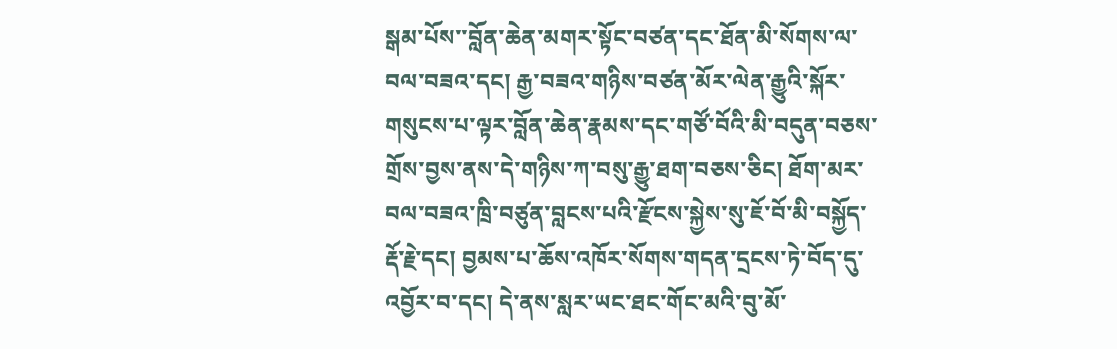སྒམ་པོས་་བློན་ཆེན་མགར་སྟོང་བཙན་དང་ཐོན་མི་སོགས་ལ་བལ་བཟའ་དང། རྒྱ་བཟའ་གཉིས་བཙན་མོར་ལེན་རྒྱུའི་སྐོར་གསུངས་པ་ལྟར་བློན་ཆེན་རྣམས་དང་གཙོ་བོའི་མི་བདུན་བཅས་གྲོས་བྱས་ནས་དེ་གཉིས་ཀ་བསུ་རྒྱུ་ཐག་བཅས་ཅིང། ཐོག་མར་བལ་བཟའ་ཁྲི་བཙུན་བླངས་པའི་རྫོངས་སྐྱེས་སུ་ཇོ་བོ་མི་བསྐྱོད་རྡོ་རྗེ་དང། བྱམས་པ་ཆོས་འཁོར་སོགས་གདན་དྲངས་ཏེ་བོད་དུ་འབྱོར་བ་དང། དེ་ནས་སླར་ཡང་ཐང་གོང་མའི་བུ་མོ་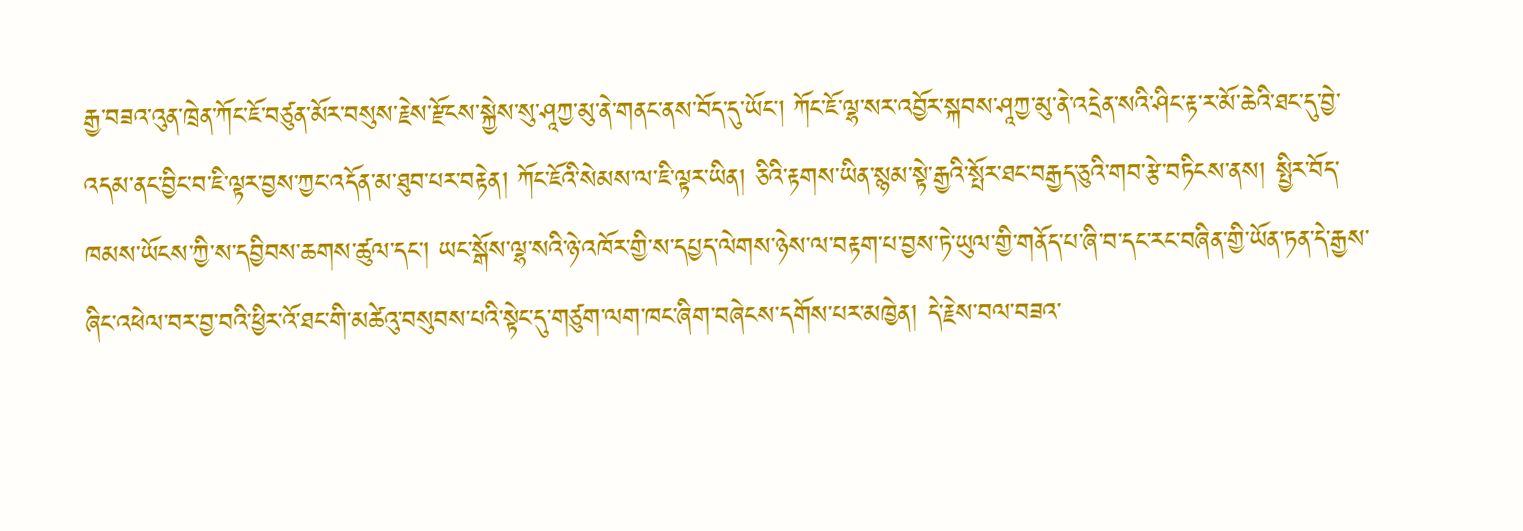རྒྱ་བཟའ་འུན་ཁྲེན་ཀོང་ཇོ་བཙུན་མོར་བསུས་རྗེས་རྫོངས་སྐྱེས་སུ་ཤཱཀྱ་མུ་ནེ་གནང་ནས་བོད་དུ་ཡོང། ཀོང་ཇོ་ལྷ་སར་འབྱོར་སྐབས་ཤཱཀྱ་མུ་ནེ་འདྲེན་སའི་ཤིང་རྟ་ར་མོ་ཆེའི་ཐང་དུ་བྱེ་འདམ་ནང་བྱིང་བ་ཇི་ལྟར་བྱས་ཀྱང་འདོན་མ་ཐུབ་པར་བརྟེན། ཀོང་ཇོའི་སེམས་ལ་ཇི་ལྟར་ཡིན། ཅིའི་རྟགས་ཡིན་སྙམ་སྟེ་རྒྱའི་སྤོར་ཐང་བརྒྱད་ཅུའི་གབ་རྩེ་བཏིངས་ནས། སྤྱིར་བོད་ཁམས་ཡོངས་ཀྱི་ས་དབྱིབས་ཆགས་ཚུལ་དང་། ཡང་སྒོས་ལྷ་སའི་ཉེ་འཁོར་གྱི་ས་དཔྱད་ལེགས་ཉེས་ལ་བརྟག་པ་བྱས་ཏེ་ཡུལ་གྱི་གནོད་པ་ཞི་བ་དང་རང་བཞིན་གྱི་ཡོན་ཏན་དེ་རྒྱས་ཞིང་འཕེལ་བར་བྱ་བའི་ཕྱིར་འོ་ཐང་གི་མཚེའུ་བསུབས་པའི་སྟེང་དུ་གཙུག་ལག་ཁང་ཞིག་བཞེངས་དགོས་པར་མཁྱེན། དེ་རྗེས་བལ་བཟའ་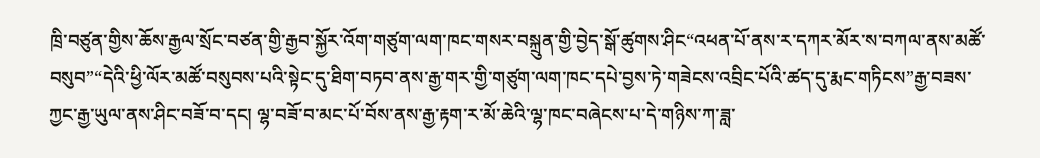ཁྲི་བཙུན་གྱིས་ཆོས་རྒྱལ་སྲོང་བཙན་གྱི་རྒྱབ་སྐྱོར་འོག་གཙུག་ལག་ཁང་གསར་བསྐྲུན་གྱི་བྱེད་སྒོ་ཚུགས་ཤིང“འཕན་པོ་ནས་ར་དཀར་མོར་ས་བཀལ་ནས་མཚོ་བསུབ”“དེའི་ཕྱི་ལོར་མཚོ་བསུབས་པའི་སྟེང་དུ་ཐིག་བཏབ་ནས་རྒྱ་གར་གྱི་གཙུག་ལག་ཁང་དཔེ་བྱས་ཏེ་གཟེངས་འབྲིང་པོའི་ཚད་དུ་རྨང་གཏིངས”རྒྱ་བཟས་ཀྱང་རྒྱ་ཡུལ་ནས་ཤིང་བཟོ་བ་དང། ལྷ་བཟོ་བ་མང་པོ་བོས་ནས་རྒྱ་རྟག་ར་མོ་ཆེའི་ལྷ་ཁང་བཞེངས་པ་དེ་གཉིས་ཀ་ཟླ་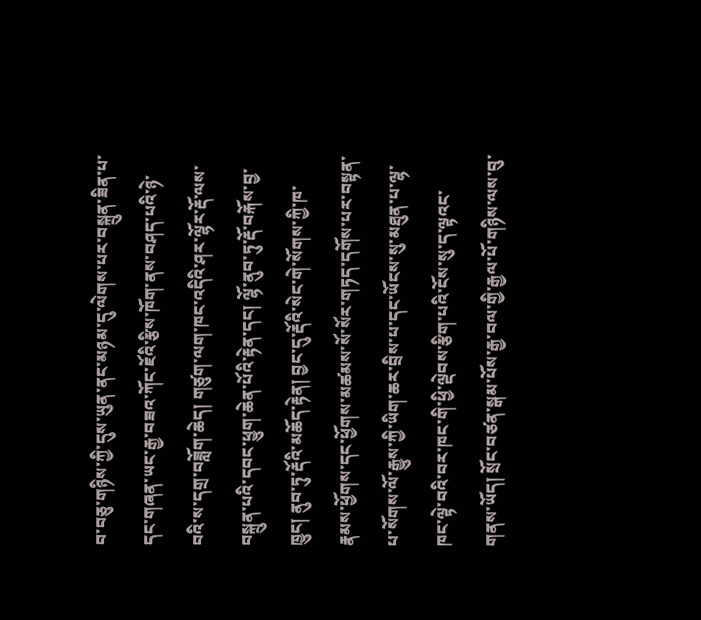བ་བཅུ་གཉིས་ཀྱི་དུས་ཡུན་ནང་མཉམ་དུ་ལེགས་པར་བསྐྲུན་ཟིན་པ་དང་གཞན་ཡང་རྒྱ་བཟའ་ཀོང་ཇོའི་རྩིས་ཁོག་ནས་བཤད་པའི་ཉེ་བའི་ས་དགྲ་བཟློག་ཆེད། གཙུག་ལག་ཁང་འདིའི་ཤར་ལྷོར་རྡོ་ལས་བསྐྲུན་པའི་དབང་ཕྱུག་ཆེན་པོའི་རྟེན་དང། ལྷོ་ནུབ་ཏུ་རྡོ་བརྐོས་བྱ་ཁྱུང། ནུབ་ཏུ་རྡོའི་མཆོད་རྟེན། བྱང་དུ་རྡོའི་སེང་གེ་སོགས་ཀྱི་ཁ་རྣམས་ཕྱོགས་དང་ཕྱོགས་མཚམས་སོ་སོར་གཏད་དགོས་པར་བསྟན་པ་སོགས་ལོ་རྒྱུས་ཀྱི་ཡིག་ཆར་བྲིས་པ་དང་ཡོངས་སུ་མཐུན་པ་ལྷ་ཁང་ལྟེ་བའི་བར་ཁང་གི་ཕྱི་ལྡེབས་རྩིག་པའི་ངོས་སུ་ད་ལྟའང་གནས་ཡོད། སྲོང་བཙན་སྒམ་པོས་རྒྱ་བལ་གྱི་རྒྱལ་པོ་གཉིས་ལས་བུ་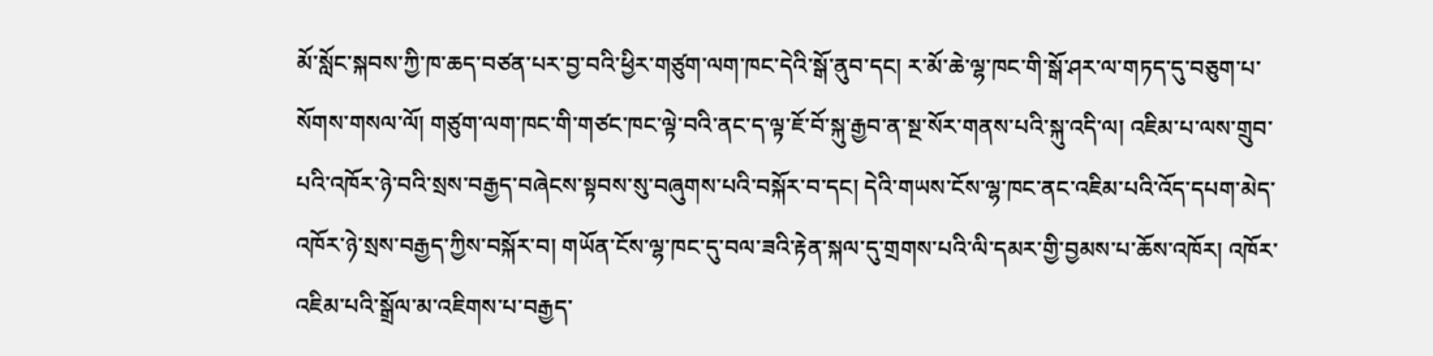མོ་སློང་སྐབས་ཀྱི་ཁ་ཆད་བཙན་པར་བྱ་བའི་ཕྱིར་གཙུག་ལག་ཁང་དེའི་སྒོ་ནུབ་དང། ར་མོ་ཆེ་ལྷ་ཁང་གི་སྒོ་ཤར་ལ་གཏད་དུ་བཅུག་པ་སོགས་གསལ་ལོ། གཙུག་ལག་ཁང་གི་གཙང་ཁང་ལྟེ་བའི་ནང་ད་ལྟ་ཇོ་བོ་སྐུ་རྒྱབ་ན་སྔ་སོར་གནས་པའི་སྐུ་འདི་ལ། འཇིམ་པ་ལས་གྲུབ་པའི་འཁོར་ཉེ་བའི་སྲས་བརྒྱད་བཞེངས་སྟབས་སུ་བཞུགས་པའི་བསྐོར་བ་དང། དེའི་གཡས་ངོས་ལྷ་ཁང་ནང་འཇིམ་པའི་འོད་དཔག་མེད་འཁོར་ཉེ་སྲས་བརྒྱད་ཀྱིས་བསྐོར་བ། གཡོན་ངོས་ལྷ་ཁང་དུ་བལ་ཟའི་རྟེན་སྐལ་དུ་གྲགས་པའི་ལི་དམར་གྱི་བྱམས་པ་ཆོས་འཁོར། འཁོར་འཇིམ་པའི་སྒྲོལ་མ་འཇིགས་པ་བརྒྱད་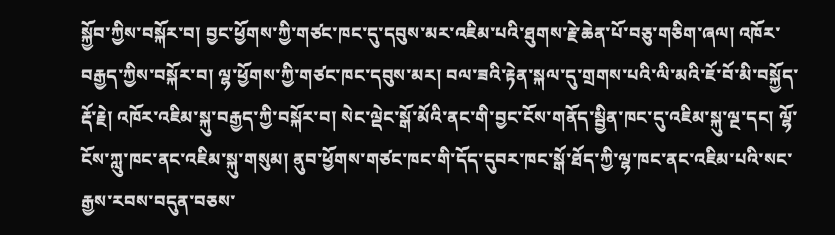སྐྱོབ་ཀྱིས་བསྐོར་བ། བྱང་ཕྱོགས་ཀྱི་གཙང་ཁང་དུ་དབུས་མར་འཇིམ་པའི་ཐུགས་རྗེ་ཆེན་པོ་བཅུ་གཅིག་ཞལ། འཁོར་བརྒྱད་ཀྱིས་བསྐོར་བ། ལྷ་ཕྱོགས་ཀྱི་གཙང་ཁང་དབུས་མར། བལ་ཟའི་རྟེན་སྐལ་དུ་གྲགས་པའི་ལི་མའི་ཇོ་བོ་མི་བསྐྱོད་རྡོ་རྗེ། འཁོར་འཇིམ་སྐུ་བརྒྱད་ཀྱི་བསྐོར་བ། སེང་ལྡེང་སྒོ་མོའི་ནང་གི་བྱང་ངོས་གནོད་སྦྱིན་ཁང་དུ་འཇིམ་སྐུ་ལྔ་དང། ལྷོ་ངོས་ཀླུ་ཁང་ནང་འཇིམ་སྐུ་གསུམ། ནུབ་ཕྱོགས་གཙང་ཁང་གི་དོད་དུབར་ཁང་སྒོ་ཐོད་ཀྱི་ལྷ་ཁང་ནང་འཇིམ་པའི་སང་རྒྱས་རབས་བདུན་བཅས་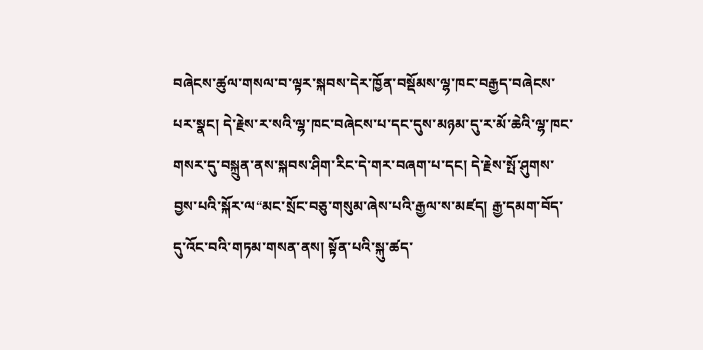བཞེངས་ཚུལ་གསལ་བ་ལྟར་སྐབས་དེར་ཁྱོན་བསྡོམས་ལྷ་ཁང་བརྒྱད་བཞེངས་པར་སྣང། དེ་རྗེས་ར་སའི་ལྷ་ཁང་བཞེངས་པ་དང་དུས་མཉམ་དུ་ར་མོ་ཆེའི་ལྷ་ཁང་གསར་དུ་བསྐྲུན་ནས་སྐབས་ཤིག་རིང་དེ་གར་བཞག་པ་དང། དེ་རྗེས་སྤོ་ཤུགས་བྱས་པའི་སྐོར་ལ“མང་སྲོང་བཅུ་གསུམ་ཞེས་པའི་རྒྱལ་ས་མཛད། རྒྱ་དམག་བོད་དུ་འོང་བའི་གཏམ་གསན་ནས། སྟོན་པའི་སྐུ་ཚད་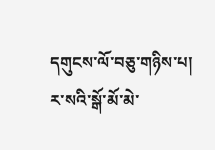དགུངས་ལོ་བཅུ་གཉིས་པ། ར་སའི་སྒོ་མོ་མེ་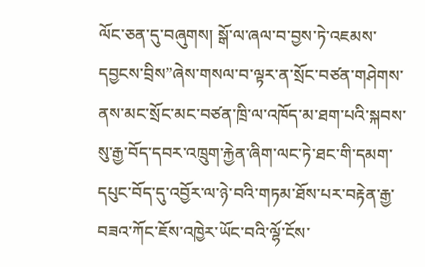ལོང་ཅན་དུ་བཞུགས། སྒོ་ལ་ཞལ་བ་བྱས་ཏེ་འཇམས་དབྱངས་བྲིས”ཞེས་གསལ་བ་ལྟར་ན་སྲོང་བཙན་གཤེགས་ནས་མང་སྲོང་མང་བཙན་ཁྲི་ལ་འཁོད་མ་ཐག་པའི་སྐབས་སུ་རྒྱ་བོད་དབར་འཁྲུག་རྐྱེན་ཞིག་ལང་ཏེ་ཐང་གི་དམག་དཔུང་བོད་དུ་འབྱོར་ལ་ཉེ་བའི་གཏམ་ཐོས་པར་བརྟེན་རྒྱ་བཟའ་ཀོང་ཇོས་འཁྱེར་ཡོང་བའི་ལྷོ་ངོས་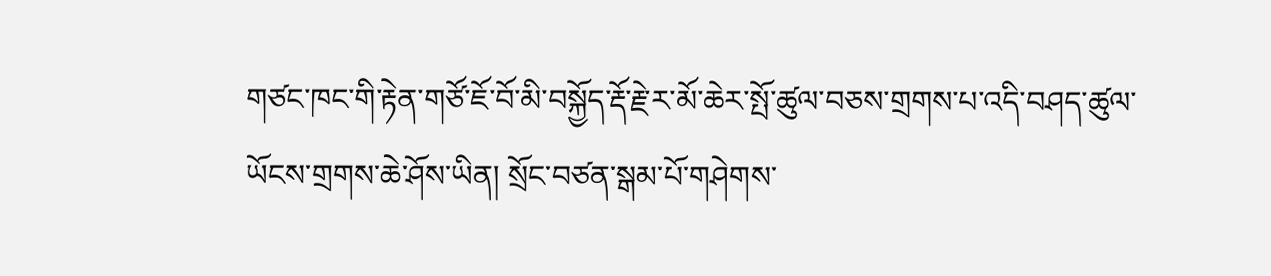གཙང་ཁང་གི་རྟེན་གཙོ་ཇོ་བོ་མི་བསྐྱོད་རྡོ་རྗེ་ར་མོ་ཆེར་སྤོ་ཚུལ་བཅས་གྲགས་པ་འདི་བཤད་ཚུལ་ཡོངས་གྲགས་ཆེ་ཤོས་ཡིན། སྲོང་བཙན་སྒམ་པོ་གཤེགས་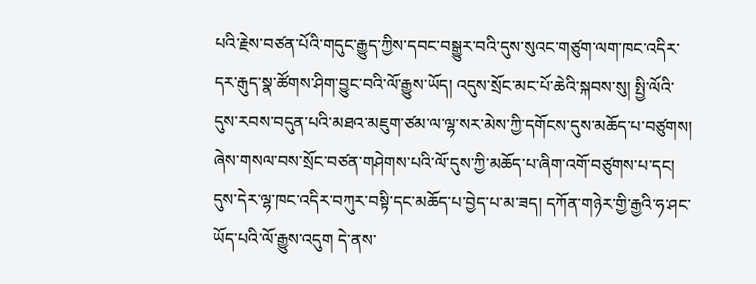པའི་རྗེས་བཙན་པོའི་གདུང་རྒྱུད་ཀྱིས་དབང་བསྒྱུར་བའི་དུས་སུའང་གཙུག་ལག་ཁང་འདིར་དར་རྒུད་སྣ་ཚོགས་ཤིག་བྱུང་བའི་ལོ་རྒྱུས་ཡོད། འདུས་སྲོང་མང་པོ་ཆེའི་སྐབས་སུ། སྤྱི་ལོའི་དུས་རབས་བདུན་པའི་མཐའ་མཇུག་ཙམ་ལ་ལྷ་སར་མེས་ཀྱི་དགོངས་དུས་མཆོད་པ་བཙུགས། ཞེས་གསལ་བས་སྲོང་བཙན་གཤེགས་པའི་ལོ་དུས་ཀྱི་མཆོད་པ་ཞིག་འགོ་བཙུགས་པ་དང། དུས་དེར་ལྷ་ཁང་འདིར་བཀུར་བསྟི་དང་མཆོད་པ་བྱེད་པ་མ་ཟད། དཀོན་གཉེར་གྱི་རྒྱའི་ཧ་ཤང་ཡོད་པའི་ལོ་རྒྱུས་འདུག དེ་ནས་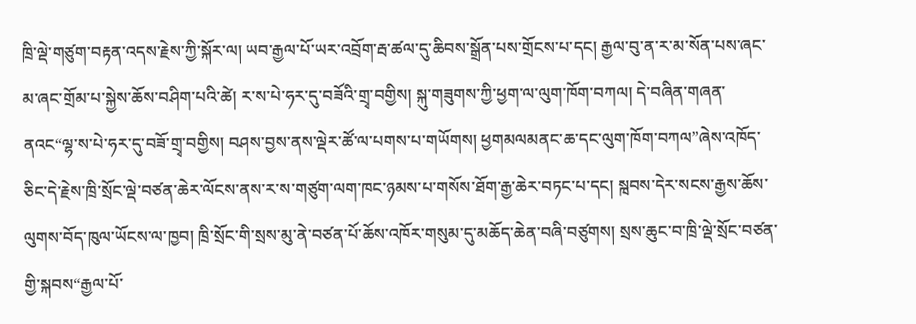ཁྲི་ལྡེ་གཙུག་བརྟན་འདས་རྗེས་ཀྱི་སྐོར་ལ། ཡབ་རྒྱལ་པོ་ཡར་འབྲོག་རྦ་ཚལ་དུ་ཆིབས་སྒྲོན་པས་གྲོངས་པ་དང། རྒྱལ་བུ་ན་ར་མ་སོན་པས་ཞང་མ་ཞང་གྲོམ་པ་སྐྱེས་ཆོས་བཤིག་པའི་ཚེ། ར་ས་པེ་ཧར་དུ་བཟོའི་གྲྭ་བགྱིས། སྐུ་གཟུགས་ཀྱི་ཕྱག་ལ་ལུག་ཁོག་བཀལ། དེ་བཞིན་གཞན་ནའང“ལྷ་ས་པེ་ཧར་དུ་བཟོ་གྲྭ་བགྱིས། བཤས་བྱས་ནས་ལྡེར་ཚོ་ལ་པགས་པ་གཡོགས། ཕྱགམལམནང་ཆ་དང་ལུག་ཁོག་བཀལ”ཞེས་འཁོད་ཅིང་དེ་རྗེས་ཁྲི་སྲོང་ལྡེ་བཙན་ཆེར་ལོངས་ནས་ར་ས་གཙུག་ལག་ཁང་ཉམས་པ་གསོས་ཐོག་རྒྱ་ཆེར་བཏང་པ་དང། སྑབས་དེར་སངས་རྒྱས་ཆོས་ལུགས་བོད་ཁུལ་ཡོངས་ལ་ཁྱབ། ཁྲི་སྲོང་གི་སྲས་མུ་ནེ་བཙན་པོ་ཆོས་འཁོར་གསུམ་དུ་མཆོད་ཆེན་བཞི་བཙུགས། སྲས་ཆུང་བ་ཁྲི་ལྡེ་སྲོང་བཙན་གྱི་སྐབས“རྒྱལ་པོ་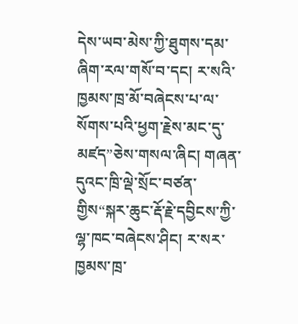དེས་ཡབ་མེས་ཀྱི་ཐུགས་དམ་ཞིག་རལ་གསོ་བ་དང། ར་སའི་ཁྱམས་ཁྲ་མོ་བཞེངས་པ་ལ་སོགས་པའི་ཕྱག་རྗེས་མང་དུ་མཛད”ཅེས་གསལ་ཞིང། གཞན་དུའང་ཁྲི་ལྡེ་སྲོང་བཙན་གྱིས“སྐར་ཆུང་རྡོ་རྗེ་དབྱིངས་ཀྱི་ལྷ་ཁང་བཞེངས་ཤིང། ར་སར་ཁྱམས་ཁྲ་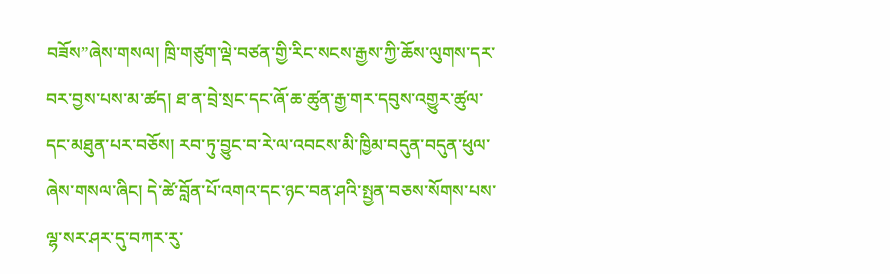བཟོས”ཞེས་གསལ། ཁྲི་གཙུག་ལྡེ་བཙན་གྱི་རིང་སངས་རྒྱས་ཀྱི་ཆོས་ལུགས་དར་བར་བྱས་པས་མ་ཚད། ཐ་ན་བྲེ་སྲང་དང་ཞོ་ཆ་ཚུན་རྒྱ་གར་དབུས་འགྱུར་ཚུལ་དང་མཐུན་པར་བཅོས། རབ་ཏུ་བྱུང་བ་རེ་ལ་འབངས་མི་ཁྱིམ་བདུན་བདུན་ཕུལ་ཞེས་གསལ་ཞིང། དེ་ཚེ་བློན་པོ་འགའ་དང་ཉང་བན་ཤའི་སྤྱན་བཅས་སོགས་པས་ལྷ་སར་ཤར་དུ་བཀར་རུ་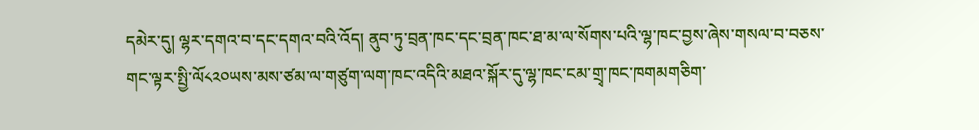དམེར་དུ། ལྷར་དགའ་བ་དང་དགའ་བའི་འོད། ནུབ་ཏུ་བྲན་ཁང་དང་བྲན་ཁང་ཐ་མ་ལ་སོགས་པའི་ལྷ་ཁང་བྱས་ཞེས་གསལ་བ་བཅས་གང་ལྟར་སྤྱི་ལོ༨༢༠ཡས་མས་ཙམ་ལ་གཙུག་ལག་ཁང་འདིའི་མཐའ་སྐོར་དུ་ལྷ་ཁང་ངམ་གྲྭ་ཁང་ཁགམགཅིག་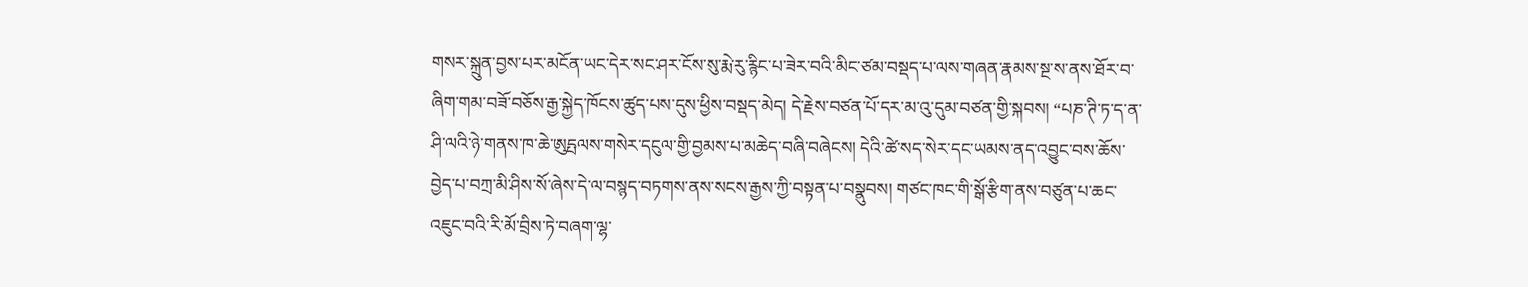གསར་སྐྲུན་བྱས་པར་མངོན་ཡང་དེར་སང་ཤར་ངོས་སུ་རྨེ་རུ་རྙིང་པ་ཟེར་བའི་མིང་ཙམ་བསྡད་པ་ལས་གཞན་རྣམས་སྔ་ས་ནས་ཐོར་བ་ཞིག་གམ་བཟོ་བཅོས་རྒྱ་སྐྱེད་ཁོངས་ཚུད་པས་དུས་ཕྱིས་བསྡད་མེད། དེ་རྗེས་བཙན་པོ་དར་མ་འུ་དུམ་བཙན་གྱི་སྐབས། “པཎ་ཊི་ཏ་ད་ན་ཤི་ལའི་ཉེ་གནས་ཁ་ཆེ་ཨུདྤལས་གསེར་དངུལ་གྱི་བྱམས་པ་མཆེད་བཞི་བཞེངས། དེའི་ཚེ་སད་སེར་དང་ཡམས་ནད་འབྱུང་བས་ཆོས་བྱེད་པ་བཀྲ་མི་ཤིས་སོ་ཞེས་དེ་ལ་བསྙད་བཏགས་ནས་སངས་རྒྱས་ཀྱི་བསྟན་པ་བསྣུབས། གཙང་ཁང་གི་སྒོ་རྩིག་ནས་བཙུན་པ་ཆང་འཇུང་བའི་རི་མོ་བྲིས་ཏེ་བཞག་ལྷ་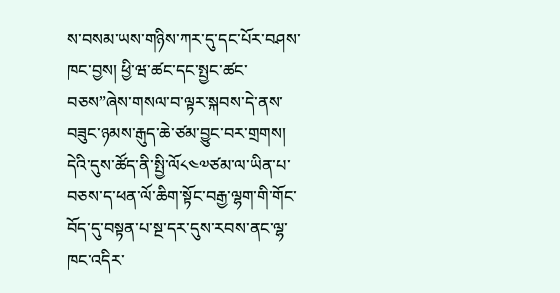ས་བསམ་ཡས་གཉིས་ཀར་དུ་དང་པོར་བཤས་ཁང་བྱས། ཕྱི་ཝ་ཚང་དང་སྤྱང་ཚང་བཅས”ཞེས་གསལ་བ་ལྟར་སྐབས་དེ་ནས་བཟུང་ཉམས་རྒུད་ཆེ་ཙམ་བྱུང་བར་གྲགས། དེའི་དུས་ཚོད་ནི་སྤྱི་ལོ༨༤༧ཙམ་ལ་ཡིན་པ་བཅས་ད་ཕན་ལོ་ཆིག་སྟོང་བརྒྱ་ལྷག་གི་གོང་བོད་དུ་བསྟན་པ་སྔ་དར་དུས་རབས་ནང་ལྷ་ཁང་འདིར་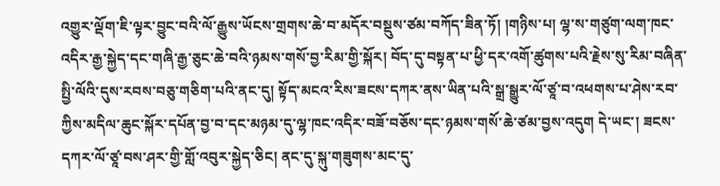འགྱུར་ལྡོག་ཇི་ལྟར་བྱུང་བའི་ལོ་རྒྱུས་ཡོངས་གྲགས་ཆེ་བ་མདོར་བསྡུས་ཙམ་བཀོད་ཟིན་ཏོ། །གཉིས་པ། ལྷ་ས་གཙུག་ལག་ཁང་འདིར་རྒྱ་སྐྱེད་དང་གཞི་རྒྱ་ཅུང་ཆེ་བའི་ཉམས་གསོ་བྱ་རིམ་གྱི་སྐོར། བོད་དུ་བསྟན་པ་ཕྱི་དར་འགོ་ཚུགས་པའི་རྗེས་སུ་རིམ་བཞིན་སྤྱི་ལོའི་དུས་རབས་བཅུ་གཅིག་པའི་ནང་དུ། སྟོད་མངའ་རིས་ཟངས་དཀར་ནས་ཡིན་པའི་སྒྲ་སྒྱུར་ལོ་ཙཱ་བ་འཕགས་པ་ཤེས་རབ་ཀྱིས་མདིལ་ཆུང་སྐོར་དཔོན་བྱ་བ་དང་མཉམ་དུ་ལྷ་ཁང་འདིར་བཟོ་བཅོས་དང་ཉམས་གསོ་ཆེ་ཙམ་བྱས་འདུག དེ་ཡང་། ཟངས་དཀར་ལོ་ཙཱ་བས་ཤར་གྱི་གློ་འབུར་སྐྱེད་ཅིང། ནང་དུ་སྐུ་གཟུགས་མང་དུ་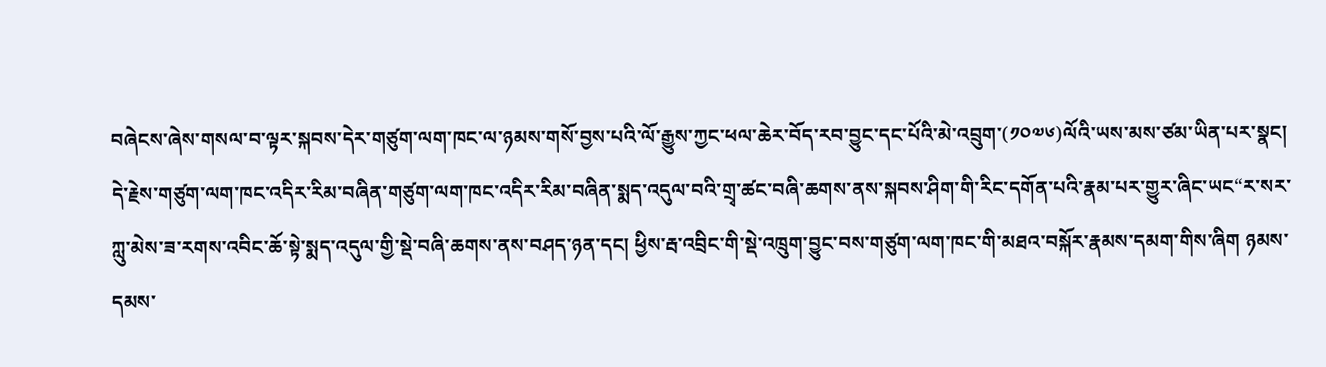བཞེངས་ཞེས་གསལ་བ་ལྟར་སྐབས་དེར་གཙུག་ལག་ཁང་ལ་ཉམས་གསོ་བྱས་པའི་ལོ་རྒྱུས་ཀྱང་ཕལ་ཆེར་བོད་རབ་བྱུང་དང་པོའི་མེ་འབྲུག་(༡༠༧༦)ལོའི་ཡས་མས་ཙམ་ཡིན་པར་སྣང། དེ་རྗེས་གཙུག་ལག་ཁང་འདིར་རིམ་བཞིན་གཙུག་ལག་ཁང་འདིར་རིམ་བཞིན་སྨད་འདུལ་བའི་གྲྭ་ཚང་བཞི་ཆགས་ནས་སྐབས་ཤིག་གི་རིང་དགོན་པའི་རྣམ་པར་གྱུར་ཞིང་ཡང“ར་སར་ཀླུ་མེས་ཟ་རགས་འབིང་ཆོ་སྟེ་སྨད་འདུལ་གྱི་སྡེ་བཞི་ཆགས་ནས་བཤད་ཉན་དང། ཕྱིས་རྦ་འབྲིང་གི་སྡེ་འཁྲུག་བྱུང་བས་གཙུག་ལག་ཁང་གི་མཐའ་བསྐོར་རྣམས་དམག་གིས་ཞིག ཉམས་དམས་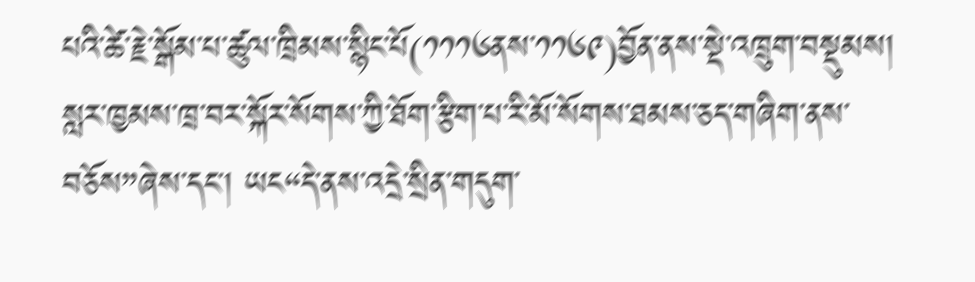པའི་ཚེ་རྗེ་སྒོམ་པ་ཚུལ་ཁྲིམས་སྙིང་པོ(༡༡༡༦ནས་༡༡༦༩)བྱོན་ནས་སྡེ་འཁྲུག་བསྡུམས། སླར་ཁྱམས་ཁྲ་བར་སྐོར་སོགས་ཀྱི་ཐོག་རྩིག་པ་རི་མོ་སོགས་ཐམས་ཅད་གཞིག་ནས་བཅོས”ཞེས་དང། ཡང“དེ་ནས་འདྲེ་སྲིན་གདུག་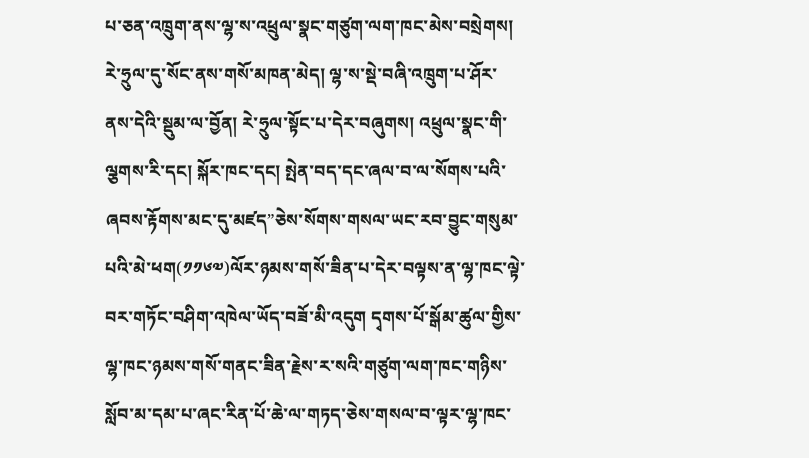པ་ཅན་འཁྲུག་ནས་ལྷ་ས་འཕྲུལ་སྣང་གཙུག་ལག་ཁང་མེས་བསྲེགས། རེ་ཧྲུལ་དུ་སོང་ནས་གསོ་མཁན་མེད། ལྷ་ས་སྡེ་བཞི་འཁྲུག་པ་ཤོར་ནས་དེའི་སྡུམ་ལ་བྱོན། རེ་ཧྲུལ་སྟོང་པ་དེར་བཞུགས། འཕྲུལ་སྣང་གི་ལྕགས་རི་དང། སྐོར་ཁང་དང། སྤེན་བད་དང་ཞལ་བ་ལ་སོགས་པའི་ཞབས་རྟོགས་མང་དུ་མཛད”ཅེས་སོགས་གསལ་ཡང་རབ་བྱུང་གསུམ་པའི་མེ་ཕག(༡༡༦༧)ལོར་ཉམས་གསོ་ཟིན་པ་དེར་བལྟས་ན་ལྷ་ཁང་ལྟེ་བར་གཏོང་བཤིག་འཁེལ་ཡོད་བཟོ་མི་འདུག དྭགས་པོ་སྒོམ་ཚུལ་གྱིས་ལྷ་ཁང་ཉམས་གསོ་གནང་ཟིན་རྗེས་ར་སའི་གཙུག་ལག་ཁང་གཉིས་སློབ་མ་དམ་པ་ཞང་རིན་པོ་ཆེ་ལ་གཏད་ཅེས་གསལ་བ་ལྟར་ལྷ་ཁང་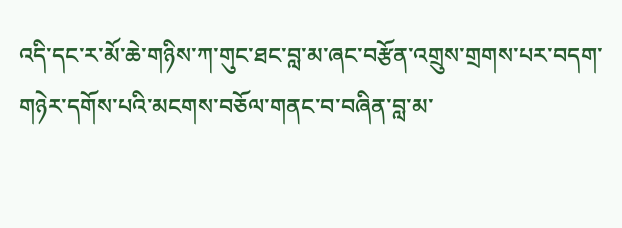འདི་དང་ར་མོ་ཆེ་གཉིས་ཀ་གུང་ཐང་བླ་མ་ཞང་བརྩོན་འགྲུས་གྲགས་པར་བདག་གཉེར་དགོས་པའི་མངགས་བཅོལ་གནང་བ་བཞིན་བླ་མ་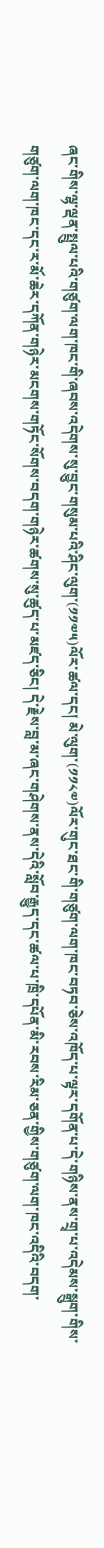ཞང་གིས་ལྷ་ལྡན་སྤྲུལ་པའི་གཙུག་ལག་ཁང་གི་ཞབས་འདེགས་སུ་བྱུང་གསུམ་པའི་ཤིང་ལུག་(༡༡༧༥)ལོར་ཚལ་དང། མེ་ལུག་(༡༡༨༧)ལོར་གུང་ཐང་གི་གཙུག་ལག་ཁང་བཏབ་ཅེས་འཁོད་པ་ལྟར་དགོན་པ་དེ་གཉིས་ནས་གྲྭ་པ་འདེམས་སྒྲུག་གིས་གཙུག་ལག་ཁང་དང་ར་མོ་ཆེར་དཀོན་གཉེར་མངགས་གཏོང་སོགས་བདག་གཉེར་ཚགས་སུ་ཚུད་པ་མཛད་ཅིང། དེ་རྗེས་བླ་མ་ཞང་གཤེགས་ནས་དེའི་སློབ་རྒྱུད་དང་ཚལ་པ་ཁྲི་དཔོན་མི་རབས་རིམ་ཅན་གྱིས་གཙུག་ལག་ཁང་འདིའི་བདག་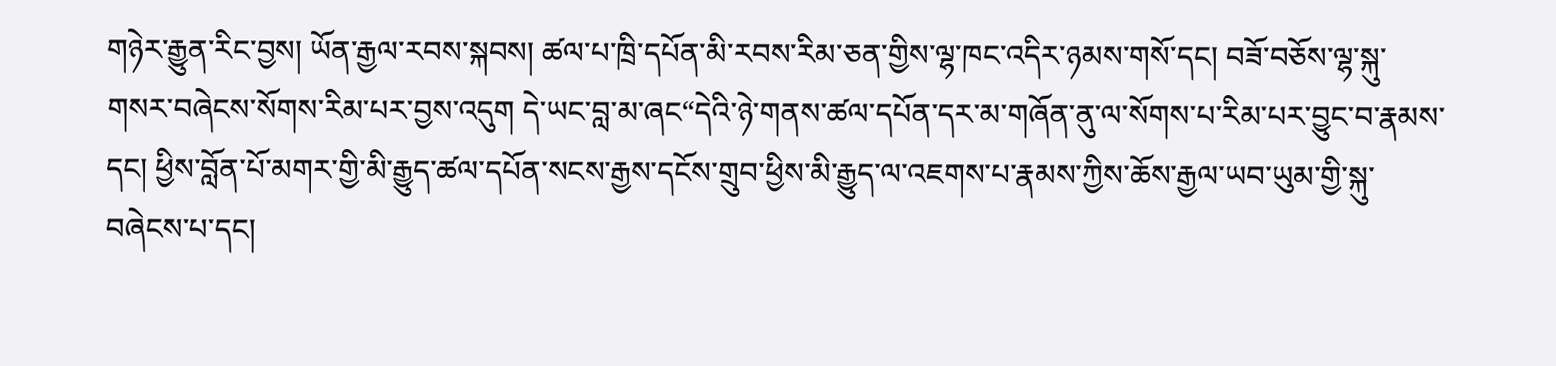གཉེར་རྒྱུན་རིང་བྱས། ཡོན་རྒྱལ་རབས་སྐབས། ཚལ་པ་ཁྲི་དཔོན་མི་རབས་རིམ་ཅན་གྱིས་ལྷ་ཁང་འདིར་ཉམས་གསོ་དང། བཟོ་བཅོས་ལྷ་སྐུ་གསར་བཞེངས་སོགས་རིམ་པར་བྱས་འདུག དེ་ཡང་བླ་མ་ཞང“དེའི་ཉེ་གནས་ཚལ་དཔོན་དར་མ་གཞོན་ནུ་ལ་སོགས་པ་རིམ་པར་བྱུང་བ་རྣམས་དང། ཕྱིས་བློན་པོ་མགར་གྱི་མི་རྒྱུད་ཚལ་དཔོན་སངས་རྒྱས་དངོས་གྲུབ་ཕྱིས་མི་རྒྱུད་ལ་འཇགས་པ་རྣམས་ཀྱིས་ཆོས་རྒྱལ་ཡབ་ཡུམ་གྱི་སྐུ་བཞེངས་པ་དང།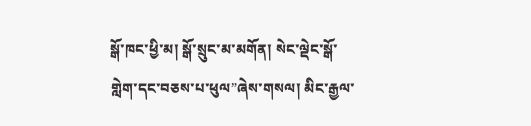སྒོ་ཁང་ཕྱི་མ། སྒོ་སྲུང་མ་མགོན། སེང་ལྡེང་སྒོ་གླེག་དང་བཅས་པ་ཕུལ”ཞེས་གསལ། མིང་རྒྱལ་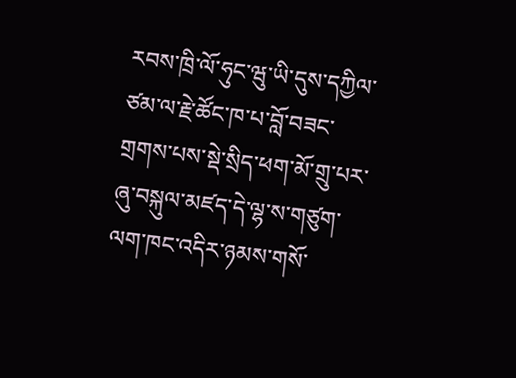རབས་ཁྲི་ལོ་ཧུང་ཝུ་ཡི་དུས་དཀྱིལ་ཙམ་ལ་རྗེ་ཚོང་ཁ་པ་བློ་བཟང་གྲགས་པས་སྡེ་སྲིད་ཕག་མོ་གྲུ་པར་ཞུ་བསྐུལ་མཛད་དེ་ལྷ་ས་གཙུག་ལག་ཁང་འདིར་ཉམས་གསོ་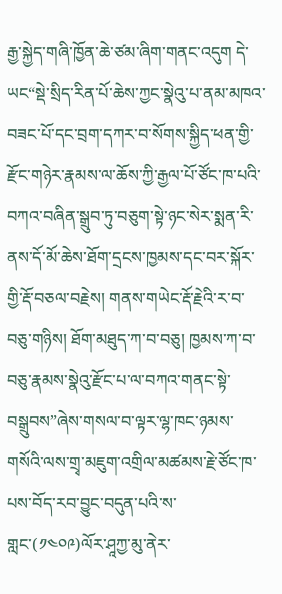རྒྱ་སྐྱེད་གཞི་ཁྱོན་ཆེ་ཙམ་ཞིག་གནང་འདུག དེ་ཡང“སྡེ་སྲིད་རིན་པོ་ཆེས་ཀྱང་སྣེའུ་པ་ནམ་མཁའ་བཟང་པོ་དང་བྲག་དཀར་བ་སོགས་སྐྱིད་ཕན་གྱི་རྫོང་གཉེར་རྣམས་ལ་ཆོས་ཀྱི་རྒྱལ་པོ་ཙོང་ཁ་པའི་བཀའ་བཞིན་སྒྲུབ་ཏུ་བཅུག་སྟེ་ཉང་སེར་སྨན་རི་ནས་དོ་མོ་ཆེས་ཐོག་དྲངས་ཁྱམས་དང་བར་སྐོར་གྱི་རྡོ་བཅལ་བརྗེས། གནས་གཡེང་རྡོ་རྗེའི་ར་བ་བཅུ་གཉིས། ཐོག་མཐུད་ཀ་བ་བཅུ། ཁྱམས་ཀ་བ་བཅུ་རྣམས་སྣེའུ་རྫོང་པ་ལ་བཀའ་གནང་སྟེ་བསྒྲུབས”ཞེས་གསལ་བ་ལྟར་ལྷ་ཁང་ཉམས་གསོའི་ལས་གྲྭ་མཇུག་འགྲིལ་མཚམས་རྗེ་ཙོང་ཁ་པས་བོད་རབ་བྱུང་བདུན་པའི་ས་གླང་(༡༤༠༩)ལོར་ཤཱཀྱ་མུ་ནེར་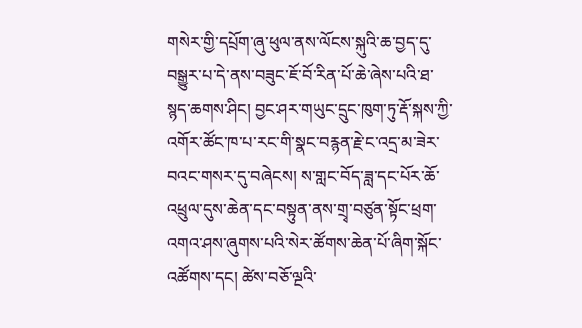གསེར་གྱི་དཔྲོག་ཞུ་ཕུལ་ནས་ལོངས་སྐུའི་ཆ་བྱད་དུ་བསྒྱུར་པ་དེ་ནས་བཟུང་ཇོ་བོ་རིན་པོ་ཆེ་ཞེས་པའི་ཐ་སྙད་ཆགས་ཤིང། བྱང་ཤར་གཡུང་དྲུང་ཁུག་ཏུ་རྡོ་སྐས་ཀྱི་འགོར་ཚོང་ཁ་པ་རང་གི་སྣང་བརྙན་རྗེ་ང་འདྲ་མ་ཟེར་བའང་གསར་དུ་བཞེངས། ས་གླང་བོད་ཟླ་དང་པོར་ཆོ་འཕྲུལ་དུས་ཆེན་དང་བསྟུན་ནས་གྲྭ་བཙུན་སྟོང་ཕྲག་འགའ་ཤས་ཞུགས་པའི་སེར་ཚོགས་ཆེན་པོ་ཞིག་སྐོང་འཚོགས་དང། ཚེས་བཅོ་ལྔའི་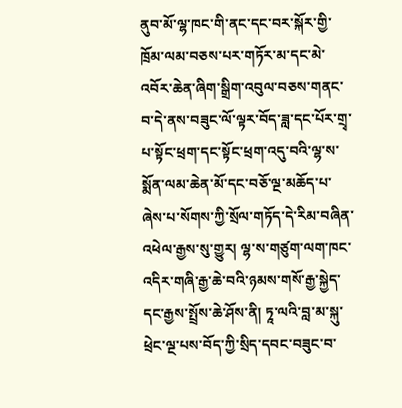ནུབ་མོ་ལྷ་ཁང་གི་ནང་དང་བར་སྐོར་གྱི་ཁྲོམ་ལམ་བཅས་པར་གཏོར་མ་དང་མེ་འབོར་ཆེན་ཞིག་སྒྲིག་འབུལ་བཅས་གནང་བ་དེ་ནས་བཟུང་ལོ་ལྟར་བོད་ཟླ་དང་པོར་གྲྭ་པ་སྟོང་ཕྲག་དང་སྟོང་ཕྲག་འདུ་བའི་ལྷ་ས་སྨོན་ལམ་ཆེན་མོ་དང་བཅོ་ལྔ་མཆོད་པ་ཞེས་པ་སོགས་ཀྱི་སྲོལ་གཏོད་དེ་རིམ་བཞིན་འཕེལ་རྒྱས་སུ་གྱུར། ལྷ་ས་གཙུག་ལག་ཁང་འདིར་གཞི་རྒྱ་ཆེ་བའི་ཉམས་གསོ་རྒྱ་སྐྱེད་དང་རྒྱས་སྤྲོས་ཆེ་ཤོས་ནི། ཏཱ་ལའི་བླ་མ་སྐུ་ཕྲེང་ལྔ་པས་བོད་ཀྱི་སྲིད་དབང་བཟུང་བ་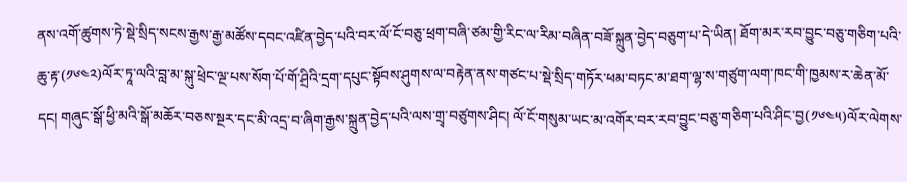ནས་འགོ་ཚུགས་ཏེ་སྡེ་སྲིད་སངས་རྒྱས་རྒྱ་མཚོས་དབང་འཛིན་བྱེད་པའི་བར་ལོ་ངོ་བཅུ་ཕྲག་བཞི་ཙམ་གྱི་རིང་ལ་རིམ་བཞིན་བཟོ་སྐྲུན་བྱེད་བཅུག་པ་དེ་ཡིན། ཐོག་མར་རབ་བྱུང་བཅུ་གཅིག་པའི་ཆུ་རྟ་(༡༦༤༢)ལོར་ཏཱ་ལའི་བླ་མ་སྐུ་ཕྲེང་ལྔ་པས་སོག་པོ་གོ་ཤྲིའི་དྲག་དཔུང་སྟོབས་ཤུགས་ལ་བརྟེན་ནས་གཙང་པ་སྡེ་སྲིད་གཏོར་ཕམ་བཏང་མ་ཐག་ལྷ་ས་གཙུག་ལག་ཁང་གི་ཁྱམས་ར་ཆེན་མོ་དང། གཞུང་སྒོ་ཕྱི་མའི་སྒོ་མཆོར་བཅས་སྔར་དང་མི་འདྲ་བ་ཞིག་རྒྱས་སྐྲུན་བྱེད་པའི་ལས་གྲྭ་བཙུགས་ཤིང། ལོ་ངོ་གསུམ་ཡང་མ་འགོར་བར་རབ་བྱུང་བཅུ་གཅིག་པའི་ཤིང་བྱ(༡༦༤༥)ལོར་ལེགས་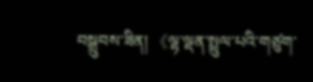བསྒྲུབས་ཟིན། 《ལྷ་ལྡན་སྤྲུལ་པའི་གཙུག་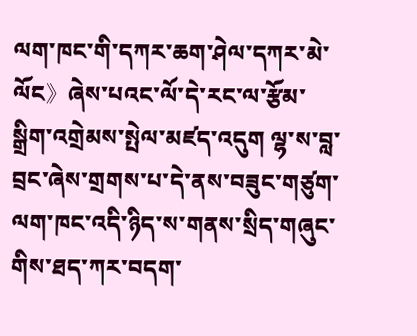ལག་ཁང་གི་དཀར་ཆག་ཤེལ་དཀར་མེ་ལོང》ཞེས་པའང་ལོ་དེ་རང་ལ་རྩོམ་སྒྲིག་འགྲེམས་སྤེལ་མཛད་འདུག ལྷ་ས་བླ་བྲང་ཞེས་གྲགས་པ་དེ་ནས་བཟུང་གཙུག་ལག་ཁང་འདི་ཉིད་ས་གནས་སྲིད་གཞུང་གིས་ཐད་ཀར་བདག་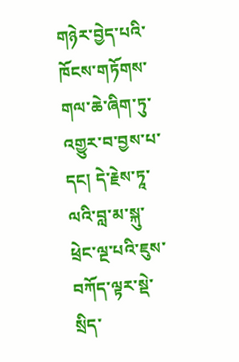གཉེར་བྱེད་པའི་ཁོངས་གཏོགས་གལ་ཆེ་ཞིག་ཏུ་འགྱུར་བ་བྱས་པ་དང། དེ་རྗེས་ཏཱ་ལའི་བླ་མ་སྐུ་ཕྲེང་ལྔ་པའི་ཇུས་བཀོད་ལྟར་སྡེ་སྲིད་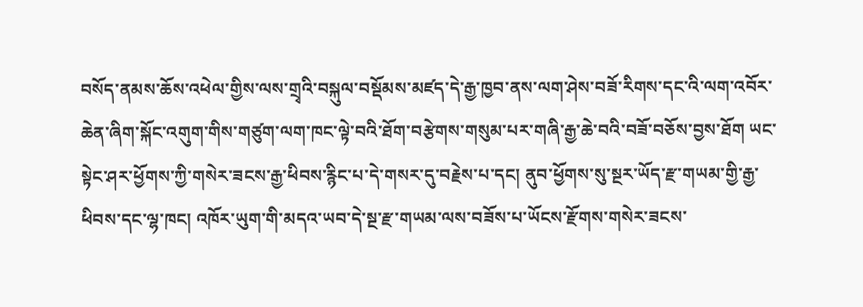བསོད་ནམས་ཆོས་འཕེལ་གྱིས་ལས་གྲྭའི་བསྐུལ་བསྡོམས་མཛད་དེ་རྒྱ་ཁྱབ་ནས་ལག་ཤེས་བཟོ་རིགས་དང་འི་ལག་འབོར་ཆེན་ཞིག་སྐོང་འགུག་གིས་གཙུག་ལག་ཁང་ལྟེ་བའི་ཐོག་བརྩེགས་གསུམ་པར་གཞི་རྒྱ་ཆེ་བའི་བཟོ་བཅོས་བྱས་ཐོག ཡང་སྟེང་ཤར་ཕྱོགས་ཀྱི་གསེར་ཟངས་རྒྱ་ཕིབས་རྙིང་པ་དེ་གསར་དུ་བརྗེས་པ་དང། ནུབ་ཕྱོགས་སུ་སྔར་ཡོད་རྫ་གཡམ་གྱི་རྒྱ་ཕིབས་དང་ལྷ་ཁང། འཁོར་ཡུག་གི་མདའ་ཡབ་དེ་སྔ་རྫ་གཡམ་ལས་བཟོས་པ་ཡོངས་རྫོགས་གསེར་ཟངས་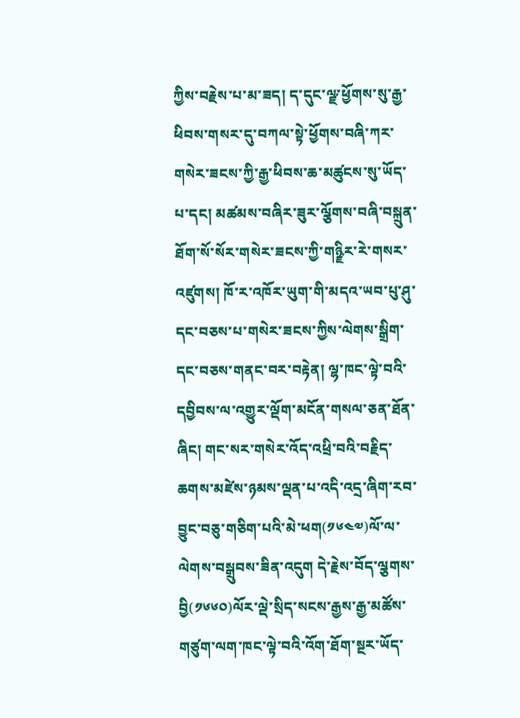ཀྱིས་བརྗེས་པ་མ་ཟད། ད་དུང་ལྫ་ཕྱོགས་སུ་རྒྱ་ཕིབས་གསར་དུ་བཀལ་སྟེ་ཕྱོགས་བཞི་ཀར་གསེར་ཟངས་ཀྱི་རྒྱ་ཕིབས་ཆ་མཚུངས་སུ་ཡོད་པ་དང། མཚམས་བཞིར་ཟུར་ལྕོགས་བཞི་བསྐྲུན་ཐོག་སོ་སོར་གསེར་ཟངས་ཀྱི་གཉྫིར་རེ་གསར་འཛུགས། ཁོ་ར་འཁོར་ཡུག་གི་མདའ་ཡབ་པུ་ཤུ་དང་བཅས་པ་གསེར་ཟངས་ཀྱིས་ལེགས་སྒྲིག་དང་བཅས་གནང་བར་བརྟེན། ལྷ་ཁང་ལྟེ་བའི་དབྱིབས་ལ་འགྱུར་ལྡོག་མངོན་གསལ་ཅན་ཐོན་ཞིང། གང་སར་གསེར་འོད་འཕྲི་བའི་བརྗིད་ཆགས་མཛེས་ཉམས་ལྡན་པ་འདི་འདྲ་ཞིག་རབ་བྱུང་བཅུ་གཅིག་པའི་མེ་ཕག(༡༦༤༧)ལོ་ལ་ལེགས་བསྒྲུབས་ཟིན་འདུག དེ་རྗེས་བོད་ལྕགས་བྱི(༡༦༦༠)ལོར་ལྡེ་སྲིད་སངས་རྒྱས་རྒྱ་མཚོས་གཙུག་ལག་ཁང་ལྟེ་བའི་འོག་ཐོག་སྔར་ཡོད་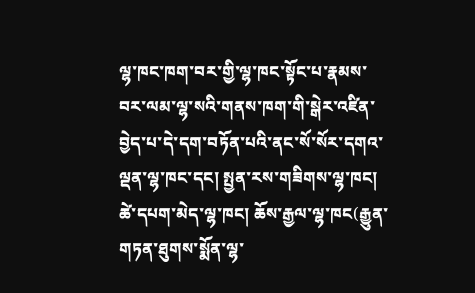ལྷ་ཁང་ཁག་བར་གྱི་ལྷ་ཁང་སྟོང་པ་རྣམས་བར་ལམ་ལྷ་སའི་གནས་ཁག་གི་སྒེར་འཛིན་བྱེད་པ་དེ་དག་བཏོན་པའི་ནང་སོ་སོར་དགའ་ལྡན་ལྷ་ཁང་དང། སྤྱན་རས་གཟིགས་ལྷ་ཁང། ཚེ་དཔག་མེད་ལྷ་ཁང། ཆོས་རྒྱལ་ལྷ་ཁང(རྒྱུན་གཏན་ཐུགས་སྨོན་ལྷ་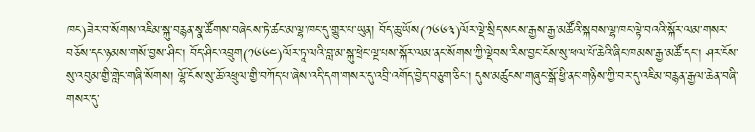ཁང)ཟེར་བ་སོགས་འཇིམ་སྐུ་བརྙན་སྣ་ཚོགས་བཞེངས་ཏེ་ཚང་མ་ལྷ་ཁང་དུ་གྱུར་པ་ཡུན། བོད་ཆུ་ཡོས(༡༦༦༣)ལོར་ལྡེ་སྲིད་སངས་རྒྱས་རྒྱ་མཚོའི་སྐབས་ལྷ་ཁང་ལྟེ་བའའི་སྐོར་ལམ་གསར་བཅོས་དང་ཉམས་གསོ་བྱས་ཤིང། བོད་ཤིང་འབྲུག(༡༦༦༤)ལོར་ཏཱ་ལའི་བླ་མ་སྐུ་ཕྲེང་ལྔ་པས་སྐོར་ལམ་ནང་སོགས་ཀྱི་ལྡེབས་རིས་བྱང་ངོས་སུ་ཕལ་པོ་ཆེའི་ཞིང་ཁམས་རྒྱ་མཚོ་དང། ཤར་ངོས་སུ་འབུམ་གྱི་གླེང་གཞི་སོགས། ལྷོ་ངོས་སུ་ཆོ་འཕྲུལ་གྱི་བཀོད་པ་ཞེས་འདི་དག་གསར་དུ་འབྲི་འགོད་བྱེད་བཅུག་ཅིང། དུས་མཚུངས་གཞུང་སྒོ་ཕྱི་ནང་གཉིས་ཀྱི་བར་དུ་འཇིམ་བརྙན་རྒྱལ་ཆེན་བཞི་གསར་དུ་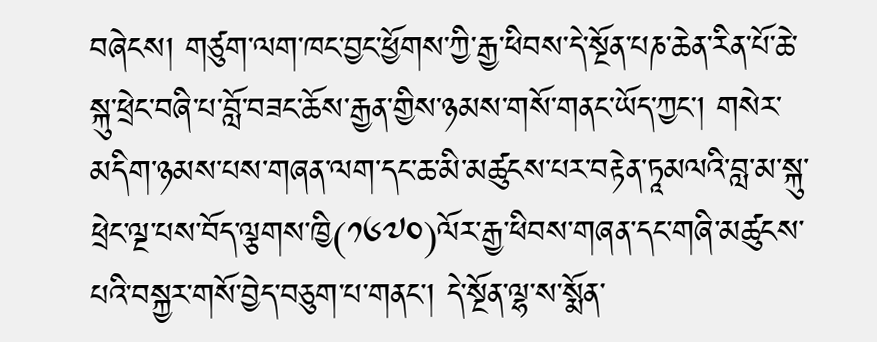བཞེངས། གཙུག་ལག་ཁང་བྱང་ཕྱོགས་ཀྱི་རྒྱ་ཕིབས་དེ་སྔོན་པཎ་ཆེན་རིན་པོ་ཆེ་སྐུ་ཕྲེང་བཞི་པ་བློ་བཟང་ཆོས་རྒྱན་གྱིས་ཉམས་གསོ་གནང་ཡོད་ཀྱང། གསེར་མདིག་ཉམས་པས་གཞན་ལག་དང་ཆ་མི་མཚུངས་པར་བརྟེན་ཏཱམལའི་བླ་མ་སྐུ་ཕྲེང་ལྔ་པས་བོད་ལྕགས་ཁྱི(༡༦༧༠)ལོར་རྒྱ་ཕིབས་གཞན་དང་གཞི་མཚུངས་པའི་བསྐྱར་གསོ་བྱེད་བཅུག་པ་གནང། དེ་སྔོན་ལྷ་ས་སྨོན་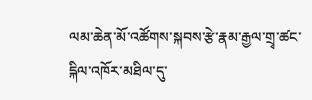ལམ་ཆེན་མོ་འཚོགས་སྐབས་རྩེ་རྣམ་རྒྱལ་གྲྭ་ཚང་དྐིལ་འཁོར་མཐིལ་དུ་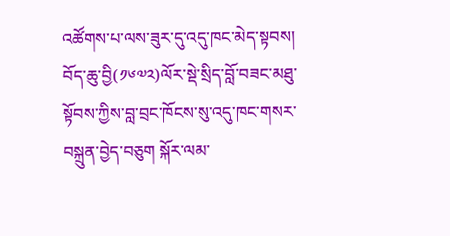འཚོགས་པ་ལས་ཟུར་དུ་འདུ་ཁང་མེད་སྟབས། བོད་ཆུ་བྱི(༡༦༧༢)ལོར་སྡེ་སྲིད་བློ་བཟང་མཐུ་སྟོབས་ཀྱིས་བླ་བྲང་ཁོངས་སུ་འདུ་ཁང་གསར་བསྐྲུན་བྱེད་བཅུག སྐོར་ལམ་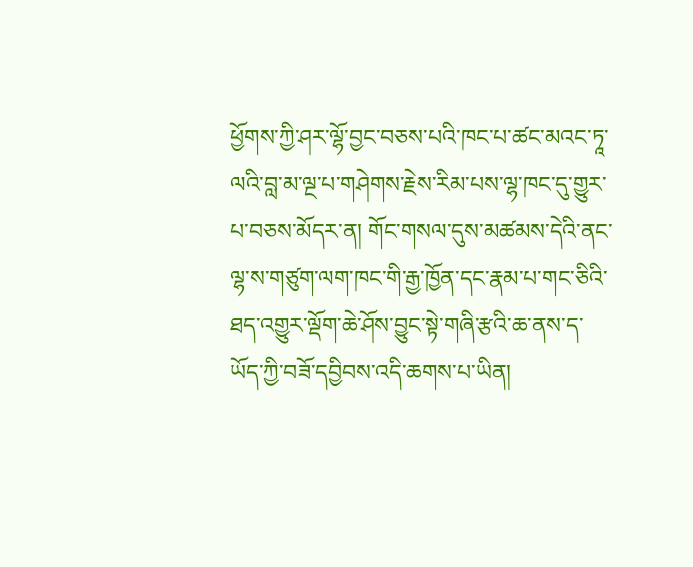ཕྱོགས་ཀྱི་ཤར་ལྷོ་བྱང་བཅས་པའི་ཁང་པ་ཚང་མའང་ཏཱ་ལའི་བླ་མ་ལྔ་པ་གཤེགས་རྗེས་རིམ་པས་ལྷ་ཁང་དུ་གྱུར་པ་བཅས་མོདར་ན། གོང་གསལ་དུས་མཚམས་དེའི་ནང་ལྷ་ས་གཙུག་ལག་ཁང་གི་རྒྱ་ཁྱོན་དང་རྣམ་པ་གང་ཅིའི་ཐད་འགྱུར་ལྡོག་ཆེ་ཤོས་བྱུང་སྟེ་གཞི་རྩའི་ཆ་ནས་ད་ཡོད་ཀྱི་བཟོ་དབྱིབས་འདི་ཆགས་པ་ཡིན།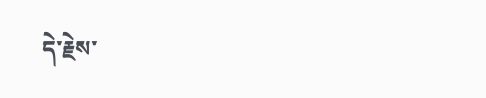དེ་རྗེས་